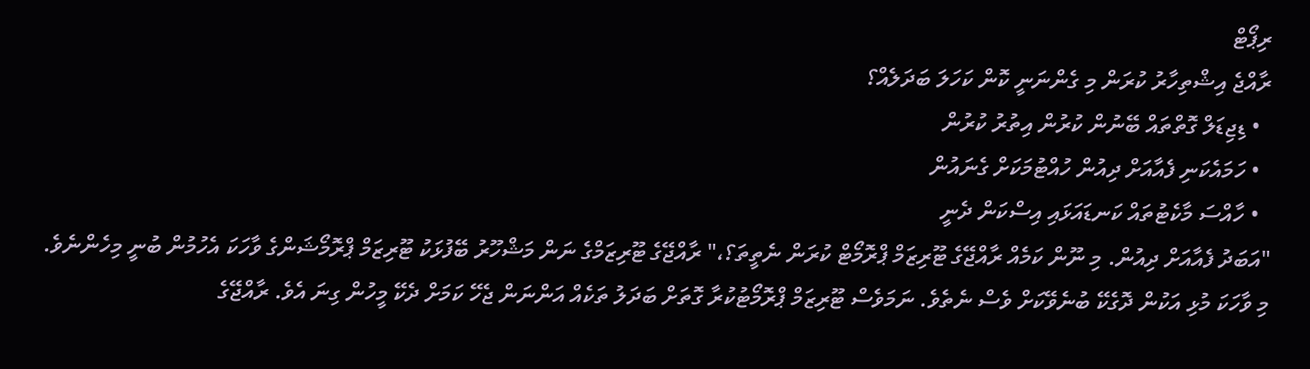ރިޕޯޓް
ރާއްޖެ އިޝްތިހާރު ކުރަން މި ގެންނަނީ ކޮން ކަހަލަ ބަދަލެއް؟
  • ޑިޖިޑަލް ގޮތްތައް ބޭނުން ކުރުން އިތުރު ކުރުން
  • ހަމައެކަނި ފެއާއަށް ދިއުން ހުއްޓުމަކަށް ގެނައުން
  • ހާއްސަ މާކެޓުތައް ކަނޑައަޅައި އިސްކަން ދެނީ
"އަބަދު ފެއާއަށް ދިއުން. މި ނޫން ކަމެއް ރާއްޖޭގެ ޓޫރިޒަމް ޕްރޮމޯޓް ކުރަން ނެތީތަ؟،" ރާއްޖޭގެ ޓޫރިޒަމްގެ ނަން މަޝްހޫރު ބޭފުޅަކު ޓޫރިޒަމް ޕްރޮމޯޝަންގެ ވާހަކަ އެހުމުން ބުނީ މިހެންނެވެ.
މި ވާހަކަ މުޅި އަކުން ދޮގެކޭ ބުނެވޭކަށް ވެސް ނެތެވެ. ނަމަވެސް ޓޫރިޒަމް ޕްރޮމޯޓުކުރާ ގޮތަށް ބަދަލު ތަކެއް އަންނަން ޖެހޭ ކަމަށް ދެކޭ މީހުން ގިނަ އެވެ. ރާއްޖޭގެ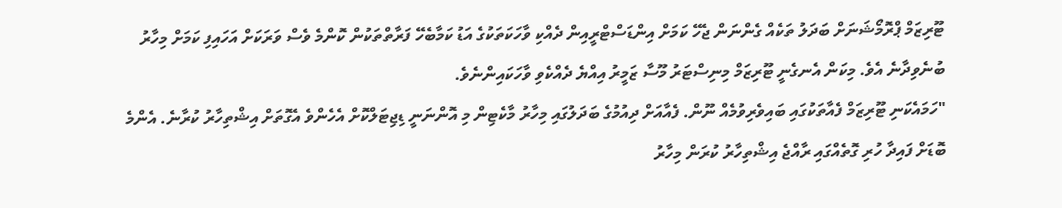ޓޫރިޒަމް ޕްރޮމޯޝަނަށް ބަދަލު ތަކެއް ގެންނަން ޖެހޭ ކަމަށް އިންޑަސްޓްރީއިން ދެއްކި ވާހަކަތަކުގެ އަޑު ކަމާބެހޭ ފަރާތްތަކުން ކޮންމެ ވެސް ވަރަކަށް އަހައިފި ކަމަށް މިހާރު ބުނެވިދާނެ އެވެ. މިކަން އެނގެނީ ޓޫރިޒަމް މިނިސްޓަރު މޫސާ ޒަމީރު އިއްޔެ ދެއްކެވި ވާހަކައިންނެވެ.
"ހަމައެކަނި ޓޫރިޒަމް ފެއާތަކުގައި ބައިވެރިވުމެއް ނޫން. ފެއާއަށް ދިއުމުގެ ބަދަލުގައި މިހާރު މާކެޓިން މި އޮންނަނީ ޑިޖިޓަލްކޮށް އެހެންވެ އެގޮތަށް އިޝްތިހާރު ކުރާނެ. އެންމެ ބޮޑަށް ފައިދާ ހުރި ގޮތެއްގައި ރާއްޖެ އިޝްތިހާރު ކުރަން މިހާރު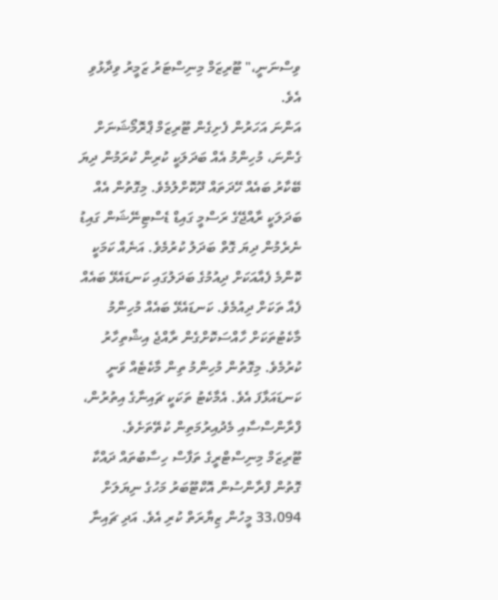ވިސްނަނީ،" ޓޫރިޒަމް މިނިސްޓަރު ޒަމީރު ވިދާޅުވި އެވެ.
އަންނަ އަހަރުން ފެށިގެން ޓޫރިޒަމް ޕްރޮމޯޝަނަށް ގެންނަ، މުހިންމު އެއް ބަދަލަކީ ކުރިން ކުރަމުން ދިޔަ ބޭކާރު ބައެއް ހޭދަތައް ދޫކޮށްލުމެވެ. މިގޮތުން އެއް ބަދަލަކީ ރާއްޖޭގެ ރަސްމީ ގައިޑް ޑެސްޓިނޭޝަން ގައިޑު ނެރެމުން ދިޔަ ގޮތް ބަދަލު ކުރުމެވެ. އަނެއް ކަމަކީ ކޮންމެ ފެއާއަކަށް ދިއުމުގެ ބަދަލުގައި ކަނޑައެޅޭ ބައެއް ފެއާ ތަކަށް ދިއުމެވެ. ކަނޑައެޅޭ ބައެއް މުހިންމު މާކެޓުތަކަށް ހާއްސަކޮށްގެން ރާއްޖެ އިޝްތިހާރު ކުރުމެވެ. މިގޮތުން މުހިންމު ތިން މާކެޓެއް ވަނީ ކަނޑައަޅާފަ އެވެ. އެމާކެޓު ތަކަކީ ޗައިނާގެ އިތުރުން، ފްރާންސްސާއި މެދުއިރުމަތިން ކުތޭތަށެވެ.
ޓޫރިޒަމް މިނިސްޓްރީގެ ތަފާސް ހިސާބުތައް ދައްކާ ގޮތުން ފްރާންސުން އޮކްޓޫބަރު މަހުގެ ނިޔަލަށް 33،094 މީހުން ޒިޔާރަތް ކުރި އެވެ. އަދި ޗައިނާ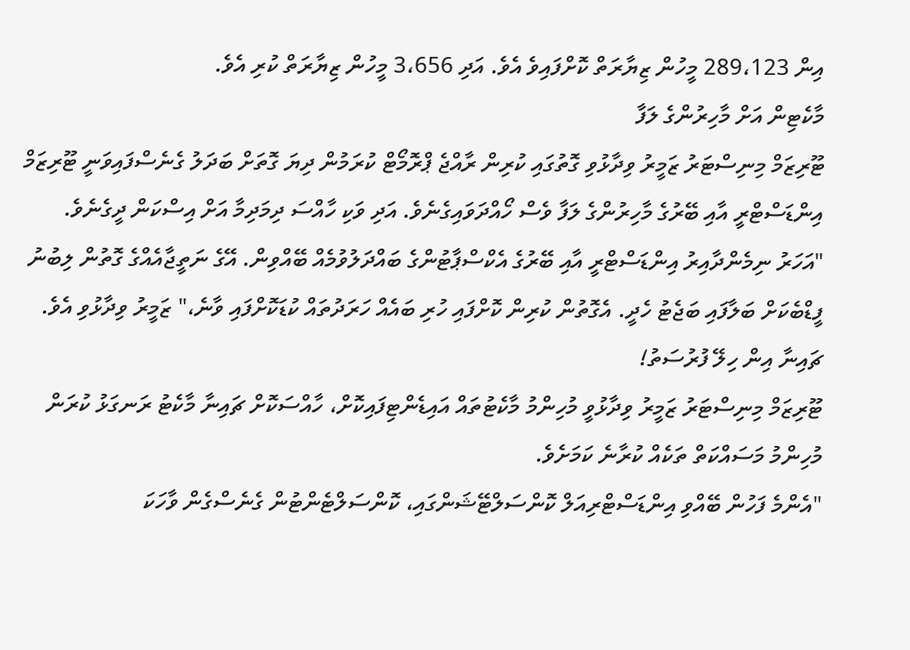އިން 289،123 މީހުން ޒިޔާރަތް ކޮށްފައިވެ އެވެ. އަދި 3،656 މީހުން ޒިޔާރަތް ކުރި އެވެ.
މާކެޓިން އަށް މާހިރުންގެ ލަފާ
ޓޫރިޒަމް މިނިސްޓަރު ޒަމީރު ވިދާޅުވި ގޮތުގައި ކުރިން ރާއްޖެ ޕްރޮމޯޓް ކުރަމުން ދިޔަ ގޮތަށް ބަދަލު ގެނެސްފައިވަނީ ޓޫރިޒަމް އިންޑަސްޓްރީ އާއި ބޭރުގެ މާހިރުންގެ ލަފާ ވެސް ހޯއްދަވައިގެނެވެ. އަދި ވަކި ހާއްސަ ދިމަދިމާ އަށް އިސްކަން ދީގެނެވެ.
"އަހަރު ނިމެންދާއިރު އިންޑަސްޓްރީ އާއި ބޭރުގެ އެކްސްޕާޓުންގެ ބައްދަލުވުމެއް ބޭއްވިން. އޭގެ ނަތީޖާއެއްގެ ގޮތުން ލިބުނު ފީޑްބެކަށް ބަލާފައި ބަޖެޓު ހެދީ. އެގޮތުން ކުރިން ކޮށްފައި ހުރި ބައެއް ހަރަދުތައް ކުޑަކޮށްފައި ވާނެ،" ޒަމީރު ވިދާޅުވި އެވެ.
ޗައިނާ އިން ހިލޭ ފުރުސަތު!
ޓޫރިޒަމް މިނިސްޓަރު ޒަމީރު ވިދާޅުވީ މުހިންމު މާކެޓުތައް އައިޑެންޓިފައިކޮށް، ހާއްސަކޮށް ޗައިނާ މާކެޓު ރަނގަޅު ކުރަން މުހިންމު މަސައްކަތް ތަކެއް ކުރާނެ ކަމަށެވެ.
"އެންމެ ފަހުން ބޭއްވި އިންޑަސްޓްރިއަލް ކޮންސަލްޓޭޝަންގައި، ކޮންސަލްޓެންޓުން ގެނެސްގެން ވާހަކަ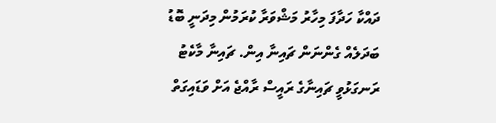ދައްކާ ހަދާފަ މިހާރު މަޝްވަރާ ކުރަމުން މިދަނީ ބޮޑު ބަދަލެއް ގެންނަން ޗައިނާ އިން. ޗައިނާ މާކެޓު ރަނގަޅުވީ ޗައިނާގެ ރައީސް ރާއްޖެ އަށް ވަޑައިގަތް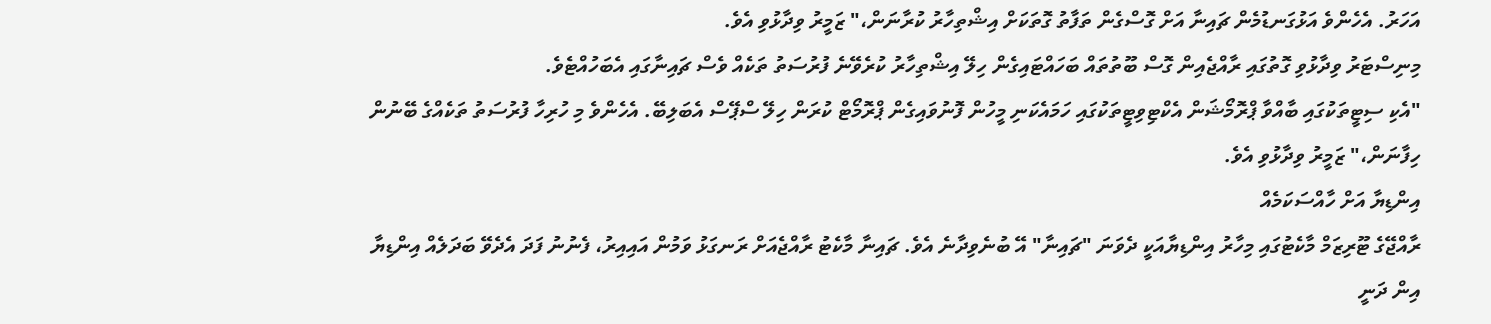އަހަރު. އެހެންވެ އަޅުގަނޑުމެން ޗައިނާ އަށް ގޮސްގެން ތަފާތު ގޮތަކަށް އިޝްތިހާރު ކުރާނަން،" ޒަމީރު ވިދާޅުވި އެވެ.
މިނިސްޓަރު ވިދާޅުވި ގޮތުގައި ރާއްޖެއިން ގޮސް ބޫތުތައް ބަހައްޓައިގެން ހިލޭ އިޝްތިހާރު ކުރެވޭނެ ފުރުސަތު ތަކެއް ވެސް ޗައިނާގައި އެބަހުއްޓެވެ.
"އެކި ސިޓީތަކުގައި ބާއްވާ ޕްރޮމޯޝަން އެކްޓިވިޓީތަކުގައި ހަމައެކަނި މީހުން ފޮނުވައިގެން ޕްރޮމޯޓް ކުރަން ހިލޭ ސްޕޭސް އެބަލިބޭ. އެހެންވެ މި ހުރިހާ ފުރުސަތު ތަކެއްގެ ބޭނުން ހިފާނަން،" ޒަމީރު ވިދާޅުވި އެވެ.
އިންޑިޔާ އަށް ހާއްސަކަމެއް
ރާއްޖޭގެ ޓޫރިޒަމް މާކެޓުގައި މިހާރު އިންޑިޔާއަކީ ދެވަނަ "ޗައިނާ" އޭ ބުނެވިދާނެ އެވެ. ޗައިނާ މާކެޓު ރާއްޖެއަށް ރަނގަޅު ވަމުން އައިއިރު، ފެނުނު ފަދަ އެދެވޭ ބަދަލެއް އިންޑިޔާ އިން ދަނީ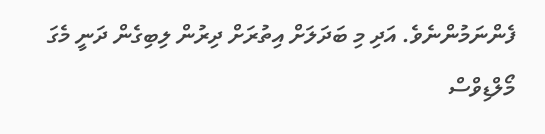ފެންނަމުންނެވެ. އަދި މި ބަދަލަށް އިތުރަށް ދިރުން ލިބިގެން ދަނީ މެގަ މޯލްޑިވްސް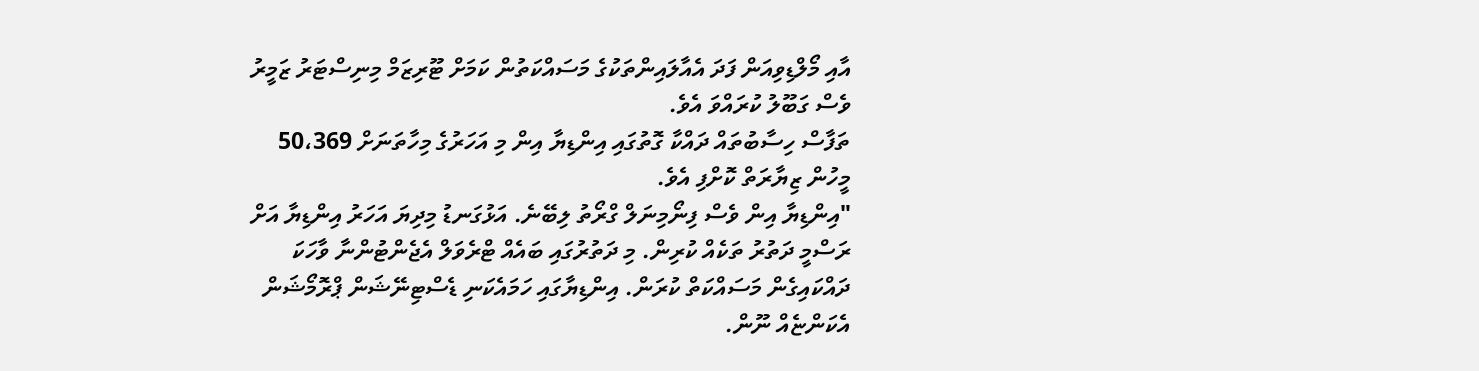އާއި މޯލްޑިވިއަން ފަދަ އެއާލައިންތަކުގެ މަސައްކަތުން ކަމަށް ޓޫރިޒަމް މިނިސްޓަރު ޒަމީރު ވެސް ގަބޫލު ކުރައްވަ އެވެ.
ތަފާސް ހިސާބުތައް ދައްކާ ގޮތުގައި އިންޑިޔާ އިން މި އަހަރުގެ މިހާތަނަށް 50،369 މީހުން ޒިޔާރަތް ކޮށްފި އެވެ.
"އިންޑިޔާ އިން ވެސް ފިނޯމިނަލް ގްރޯތު ލިބޭނެ. އަޅުގަނޑު މިދިޔަ އަހަރު އިންޑިޔާ އަށް ރަސްމީ ދަތުރު ތަކެއް ކުރިން. މި ދަތުރުގައި ބައެއް ޓްރެވަލް އެޖެންޓުންނާ ވާހަކަ ދައްކައިގެން މަސައްކަތް ކުރަން. އިންޑިޔާގައި ހަމައެކަނި ޑެސްޓިނޭޝަން ޕްރޮމޯޝަން އެކަންޏެއް ނޫން.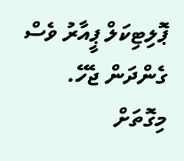ޕޮލިޓިކަލް ޕީއާރު ވެސް ގެންދަން ޖެހޭ. މިގޮތަށް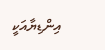އިންޑިޔާއަކީ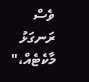ވެސް ރަނގަޅު މާކެޓެއް،"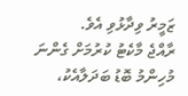ޒަމީރު ވިދާޅުވި އެވެ.
ރާއްޖެ މާކެޓު ކުރުމަށް ގެންނަ މުހިންމު ބޮޑު ބަދަލާއެކު،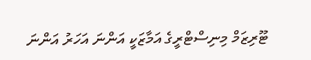ޓޫރިޒަމް މިނިސްޓްރީގެ އަމާޒަކީ އަންނަ އަހަރު އަންނަ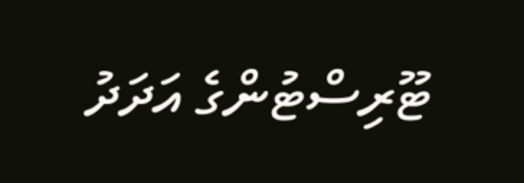ޓޫރިސްޓުންގެ އަދަދު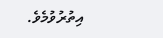އިތުރުވުމެވެ.